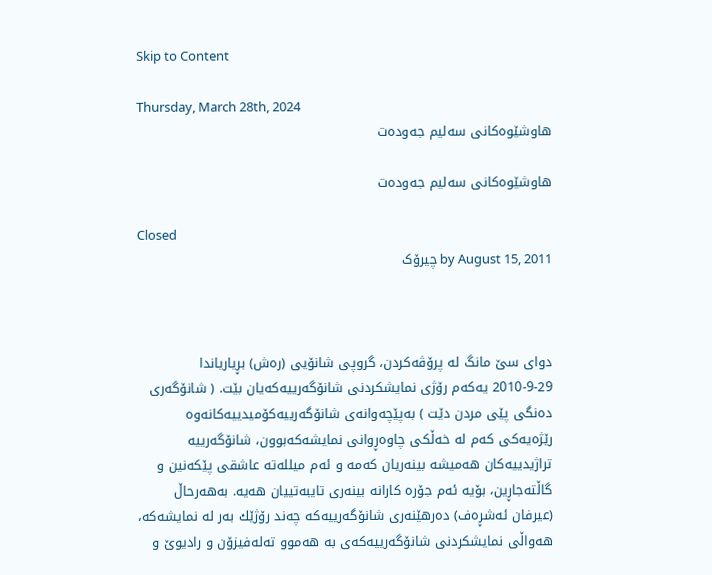Skip to Content

Thursday, March 28th, 2024
هاوشێوه‌كانی سه‌لیم جه‌وده‌ت

هاوشێوه‌كانی سه‌لیم جه‌وده‌ت

Closed
by August 15, 2011 چیرۆک



دوای سێ‌ مانگ له‌ پرۆڤه‌كردن، گروپی شانۆیی (ره‌ش) بڕیاریاندا 29-9-2010 یه‌كه‌م رۆژی نمایشكردنی شانۆگه‌رییه‌كه‌یان بێت. ( شانۆگه‌ری ده‌نگی پێی مردن دێت ) به‌پێچه‌وانه‌ی شانۆگه‌رییه‌كۆمیدییه‌كانه‌وه‌ رێژه‌یه‌كی كه‌م له‌ خه‌ڵكی چاوه‌ڕوانی نمایشه‌كه‌بوون، شانۆگه‌رییه‌ تراژیدییه‌كان هه‌میشه‌ بینه‌ریان كه‌مه‌ و ئه‌م میلله‌ته‌ عاشقی پێكه‌نین و گاڵته‌جاڕین، بۆیه‌ ئه‌م جۆره‌ كارانه‌ بینه‌ری تایبه‌تییان هه‌یه‌. به‌هه‌رحاڵ  (عیرفان ئه‌شڕه‌ف) ده‌رهێنه‌ری شانۆگه‌رییه‌كه‌ چه‌ند رۆژێك به‌ر له‌ نمایشه‌كه‌، هه‌واڵی نمایشكردنی شانۆگه‌رییه‌كه‌ی به‌ هه‌موو ته‌له‌فیزۆن و رادیوێ‌ و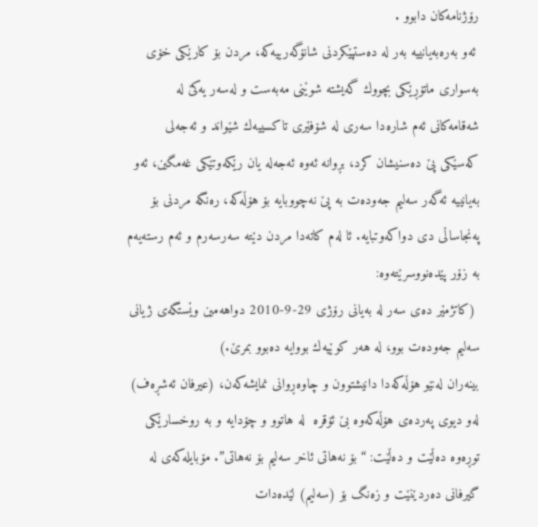رۆژنامه‌كان دابوو .
 ئه‌و به‌ره‌به‌یانییه‌ به‌ر له‌ ده‌ستپێكردنی شانۆگه‌رییه‌كه‌، مردن بۆ كارێكی خۆی به‌سواری ماتۆڕێكی بچووك گه‌یشته‌ شوێنی مه‌به‌ست و له‌سه‌ر یه‌كێ‌ له‌ شه‌قامه‌كانی ئه‌م شاره‌دا سه‌ری له‌ شۆفێری تاكسییه‌ك شێواند و ئه‌جه‌لی كه‌سێكی پێ‌ ده‌سنیشان كرد، بڕوانه‌ ئه‌وه‌ ئه‌جه‌له‌ یان رێكه‌وتێكی غه‌مگین، ئه‌و به‌یانییه‌ ئه‌گه‌ر سه‌لیم جه‌وده‌ت به‌ پێ‌ نه‌چووبایه‌ بۆ هۆڵه‌كه‌، ره‌نگه‌ مردنی بۆ په‌نجاساڵی دی دواكه‌وتبایه‌. ئا له‌م كاته‌دا مردن دێته‌ سه‌رسه‌رم و ئه‌م رسته‌یه‌م به‌ زۆر پێده‌نووسرێته‌وه‌:
 (كاتژمێر ده‌ی سه‌ر له‌ به‌یانی رۆژی 29-9-2010 دواهه‌مین وێستگه‌ی ژیانی سه‌لیم جه‌وده‌ت بوو، له‌ هه‌ر كوێیه‌ك بووایه‌ ده‌بوو بمرێ‌.)
بینه‌ران له‌نێو هۆڵه‌كه‌دا دانیشتوون و چاوه‌ڕوانی نمایشه‌كه‌ن، (عیرفان ئه‌شڕه‌ف) له‌و دیوی په‌رده‌ی هۆڵه‌كه‌وه‌ بێ ئۆقره‌  له‌ هاتوو و چۆدایه‌ و به‌ روخسارێكی توڕه‌وه‌ ده‌ڵێت و ده‌ڵێت: “بۆ نه‌هاتی ئاخر سه‌لیم بۆ نه‌هاتی”. مۆبایله‌كه‌ی له‌ گیرفانی ده‌ردێنێت و زه‌نگ بۆ (سه‌لیم) لێده‌دات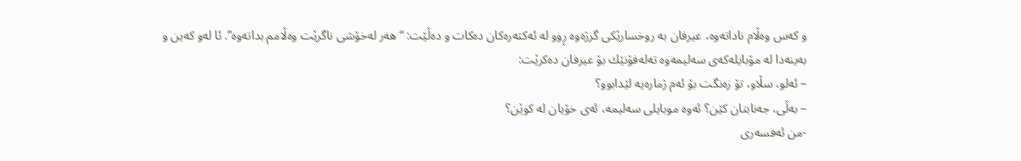و كه‌س وه‌ڵام ناداته‌وه‌، عیرفان به‌ روخسارێكی گرژه‌وه‌ ڕوو له‌ ئه‌كته‌ره‌كان ده‌كات و ده‌ڵێت: “هه‌ر له‌خۆشی ناگرێت وه‌ڵامم بداته‌وه‌”. ئا له‌و كه‌ین و به‌ینه‌دا له‌ مۆبایله‌كه‌ی سه‌لیمه‌وه‌ ته‌له‌فۆنێك بۆ عیرفان ده‌كرێت:
– ئه‌لو، سڵاو، تۆ زه‌نگت بۆ ئه‌م ژماره‌یه‌ لێدابوو؟
– به‌ڵی، جه‌نابتان كێن؟ ئه‌وه‌ موبایلی سه‌لیمه‌، ئه‌ی خۆیان له‌ كوێن؟
-من ئه‌فسه‌ری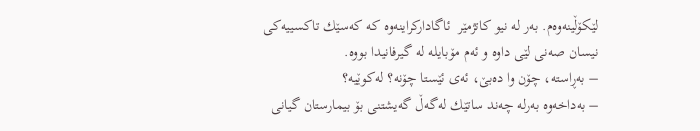لێكۆڵینه‌وه‌م. به‌ر له‌ نیو كاتژمێر  ئاگاداركراینه‌وه‌ كه‌ كه‌سێك تاكسییه‌كی نیسان صه‌نی لێی داوه‌ و ئه‌م مۆبایله‌ له‌ گیرفانیدا بووه‌.
– به‌ڕاسته‌، چۆن وا ده‌بێ‌، ئه‌ی ئێستا چۆنه‌؟ له‌كوێیه‌؟
– به‌داخه‌وه‌ به‌رله‌ چه‌ند ساتێك له‌گه‌ڵ گه‌یشتنی بۆ بیمارستان گیانی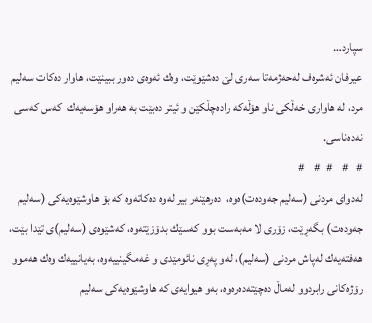سپارد…
عیرفان ئه‌شره‌ف له‌حه‌ژمه‌تا سه‌ری لێ‌ ده‌شێوێت، وه‌ك ئه‌وه‌ی ده‌ور ببینێت، هاوار ده‌كات سه‌لیم مرد، له‌ هاواری خه‌ڵكی ناو هۆڵه‌كه‌ راده‌چڵكێن و ئیتر ده‌بێت به‌ هه‌راو هۆسه‌یه‌ك  كه‌س كه‌سی نه‌ده‌ناسی.
#   #    #  #    #
له‌دوای مردنی (سه‌لیم جه‌وده‌ت)ه‌وه‌،  ده‌رهێنه‌ر بیر له‌وه‌ ده‌كاته‌وه‌ كه‌ بۆ هاوشێوه‌یه‌كی (سه‌لیم جه‌وده‌ت) بگه‌ڕێت، زۆری لا مه‌به‌ست بوو كه‌سێك بدۆزێته‌وه‌، كه‌شێوه‌ی (سه‌لیم)ی تێدا بێت، هه‌فته‌یه‌ك له‌پاش مردنی (سه‌لیم)، له‌و په‌ڕی نائومێدی و غه‌مگینییه‌وه‌، به‌یانییه‌ك وه‌ك هه‌موو رۆژه‌كانی رابردوو له‌ماڵ ده‌چێته‌ده‌ره‌وه‌، به‌و هیوایه‌ی كه‌ هاوشێوه‌یه‌كی سه‌لیم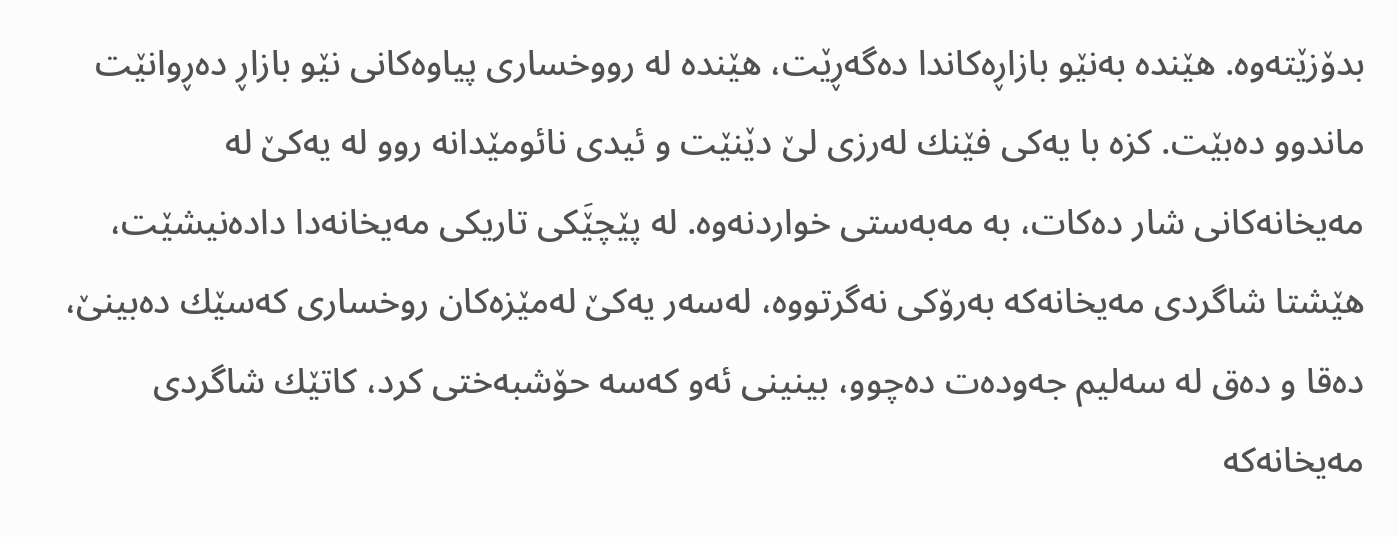بدۆزێته‌وه‌. هێنده‌ به‌نێو بازاڕه‌كاندا ده‌گه‌ڕێت، هێنده‌ له‌ رووخساری پیاوه‌كانی نێو بازاڕ ده‌ڕوانێت ماندوو ده‌بێت. كزه‌ با یه‌كی فێنك له‌رزی لێ‌ دێنێت و ئیدی نائومێدانه‌ روو له‌ یه‌كێ‌ له‌ مه‌یخانه‌كانی شار ده‌كات، به‌ مه‌به‌ستی خواردنه‌وه‌. له‌ پێچێَكی تاریكی مه‌یخانه‌دا داده‌نیشێت، هێشتا شاگردی مه‌یخانه‌كه‌ به‌رۆكی نه‌گرتووه‌، له‌سه‌ر یه‌كێ‌ له‌مێزه‌كان روخساری كه‌سێك ده‌بینێ‌، ده‌قا و ده‌ق له‌ سه‌لیم جه‌وده‌ت ده‌چوو، بینینی ئه‌و كه‌سه‌ حۆشبه‌ختی كرد، كاتێك شاگردی مه‌یخانه‌كه‌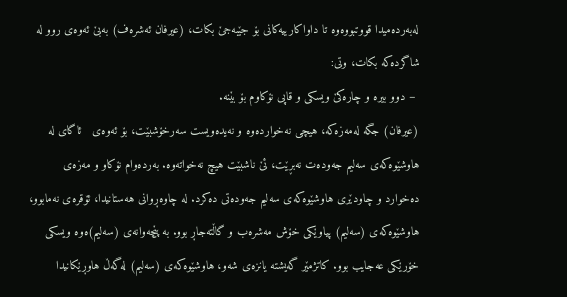له‌به‌رده‌میدا قووتبووه‌وه‌ تا داواكارییه‌كانی بۆ جێبه‌جێ‌ بكات، (عیرفان ئه‌شره‌ف) به‌بێ‌ ئه‌وه‌ی روو له‌ شاگرده‌كه‌ بكات، وتی:
 – دوو بیره‌ و چاره‌كێ‌ ویسكی و قاپی نۆكاوم بۆ بێنه‌.
(عیرفان) جگه‌ له‌مه‌زه‌كه‌، هیچی نه‌خوارده‌وه‌ و نه‌یده‌ویست سه‌رخۆشبێت، بۆ ئه‌وه‌ی   ئاگای له‌ هاوشێوه‌كه‌ی سه‌لیم جه‌وده‌ت نه‌بڕێت، ئێ‌ ناشبێت هیچ نه‌خواته‌وه‌. به‌رده‌وام نۆكاو و مه‌زه‌ی ده‌خوارد و چاودێری هاوشێوه‌كه‌ی سه‌لیم جه‌وده‌تی ده‌كرد. له‌ چاوه‌ڕوانی هه‌ستانیدا، ئۆقره‌ی نه‌مابوو، هاوشێوه‌كه‌ی (سه‌لیم) پیاوێكی خۆش مه‌شره‌ب و گاڵته‌جاڕ بوو. به‌ پێچه‌وانه‌ی (سه‌لیم)ه‌وه‌ ویسكی خۆرێكی عه‌جایب بوو. كاتژمێر گه‌یشته‌ یانزه‌ی شه‌و، هاوشێوه‌كه‌ی (سه‌لیم) له‌گه‌ڵ هاوڕێكانیدا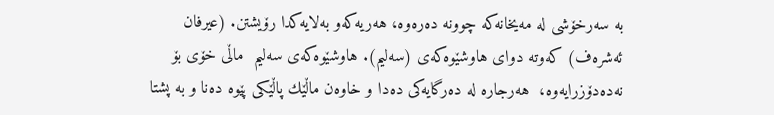به‌ سه‌رخۆشی له‌ مه‌یخانه‌كه‌ چوونه‌ ده‌ره‌وه‌، هه‌ریه‌كه‌و به‌لایه‌كدا رۆیشتن. (عیرفان ئه‌شره‌ف) كه‌وته‌ دوای هاوشێوه‌كه‌ی (سه‌لیم). هاوشێوه‌كه‌ی سه‌لیم  ماڵی خۆی بۆ نه‌ده‌دۆزرایه‌وه‌،  هه‌رجاره‌ له‌ ده‌رگایه‌كی ده‌دا و خاوه‌ن ماڵێك پاڵێكی پێوه‌ ده‌نا و به‌ پشتا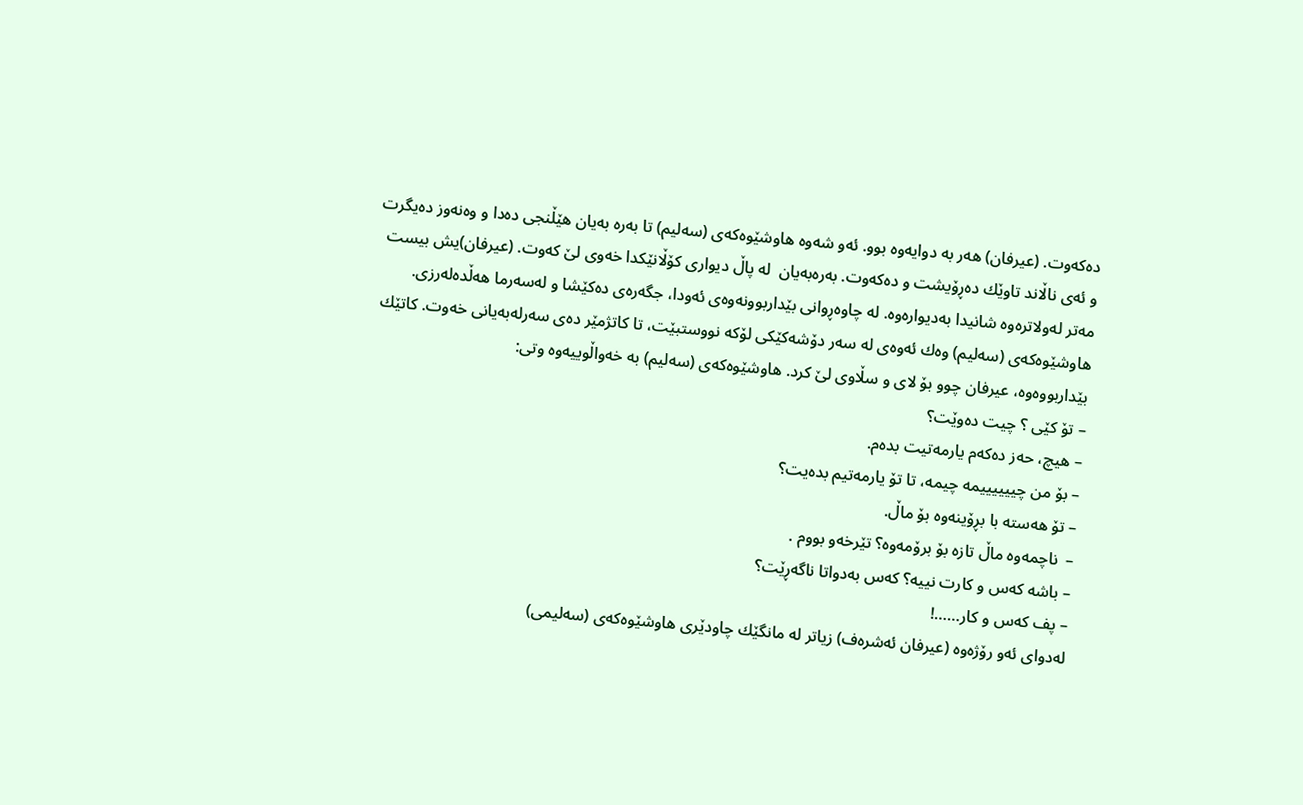ده‌كه‌وت. (عیرفان) هه‌ر به‌ دوایه‌وه‌ بوو. ئه‌و شه‌وه‌ هاوشێوه‌كه‌ی (سه‌لیم) تا به‌ره‌ به‌یان هێڵنجی ده‌دا و وه‌نه‌وز ده‌یگرت و ئه‌ی ناڵاند تاوێك ده‌ڕۆیشت و ده‌كه‌وت. به‌ره‌به‌یان  له‌ پاڵ دیواری كۆڵانێكدا خه‌وی لێ‌ كه‌وت. (عیرفان)یش بیست مه‌تر له‌ولاتره‌وه‌ شانیدا به‌دیواره‌وه‌. له‌ چاوه‌ڕوانی بێداربوونه‌وه‌ی ئه‌ودا، جگه‌ره‌ی ده‌كێشا و له‌سه‌رما هه‌ڵده‌له‌رزی. هاوشێوه‌كه‌ی (سه‌لیم) وه‌ك ئه‌وه‌ی له‌ سه‌ر دۆشه‌كێكی لۆكه‌ نووستبێت، تا كاتژمێر ده‌ی سه‌رله‌به‌یانی خه‌وت. كاتێك بێداربووه‌وه‌، عیرفان چوو بۆ لای و سڵاوی لێ‌ كرد. هاوشێوه‌كه‌ی (سه‌لیم) به‌ خه‌واڵوییه‌وه‌ وتی:
– تۆ كێی ؟ چیت ده‌وێت؟
– هیچ، حه‌ز ده‌كه‌م یارمه‌تیت بده‌م.
– بۆ من چییییییمه‌ چیمه‌، تا تۆ یارمه‌تیم بده‌یت؟
– تۆ هه‌سته‌ با بڕۆینه‌وه‌ بۆ ماڵ.
–  ناچمه‌وه‌ ماڵ تازه‌ بۆ برۆمه‌وه‌؟ تێرخه‌و بووم .
– باشه‌ كه‌س و كارت نییه‌؟ كه‌س به‌دواتا ناگه‌ڕێت؟
– پف كه‌س و كار……!
له‌دوای ئه‌و رۆژه‌وه‌ (عیرفان ئه‌شره‌ف) زیاتر له‌ مانگێك چاودێری هاوشێوه‌كه‌ی (سه‌لیمی)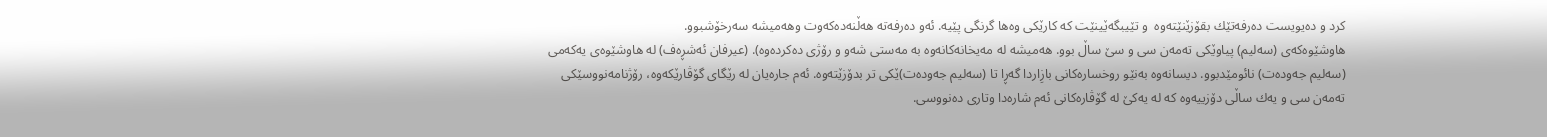كرد و ده‌یویست ده‌رفه‌تێك بقۆزێنێته‌وه‌  و تێیبگه‌ێینێت كه‌ كارێكی وه‌ها گرنگی پێیه‌. ئه‌و ده‌رفه‌ته‌ هه‌ڵنه‌ده‌كه‌وت وهه‌میشه‌ سه‌رخۆشبوو.
هاوشێوه‌كه‌ی (سه‌لیم) پیاوێكی ته‌مه‌ن سی و سێ‌ ساڵ بوو. هه‌میشه‌ له‌ مه‌یخانه‌كانه‌وه‌ به‌ مه‌ستی شه‌و و رۆژی ده‌كرده‌وه‌). (عیرفان ئه‌شڕه‌ف) له‌ هاوشێوه‌ی یه‌كه‌می (سه‌لیم جه‌وده‌ت) نائومێدبوو. دیسانه‌وه‌ به‌نێو روخساره‌كانی بازِاردا گه‌ڕا تا (سه‌لیم جه‌وده‌ت)ێكی تر بدۆزێته‌وه‌. ئه‌م جاره‌یان له‌ رێگای گۆڤارێكه‌وه‌، رۆژنامه‌نووسێكی  ته‌مه‌ن سی و یه‌ك ساڵی دۆزییه‌وه‌ كه‌ له‌ یه‌كێ‌ له‌ گۆڤاره‌كانی ئه‌م شاره‌دا وتاری ده‌نووسی.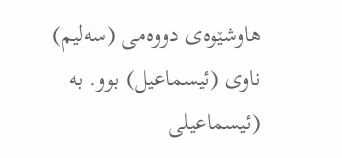هاوشێوه‌ی دووه‌می (سه‌لیم)  ناوی (ئیسماعیل) بوو. به‌ (ئیسماعیلی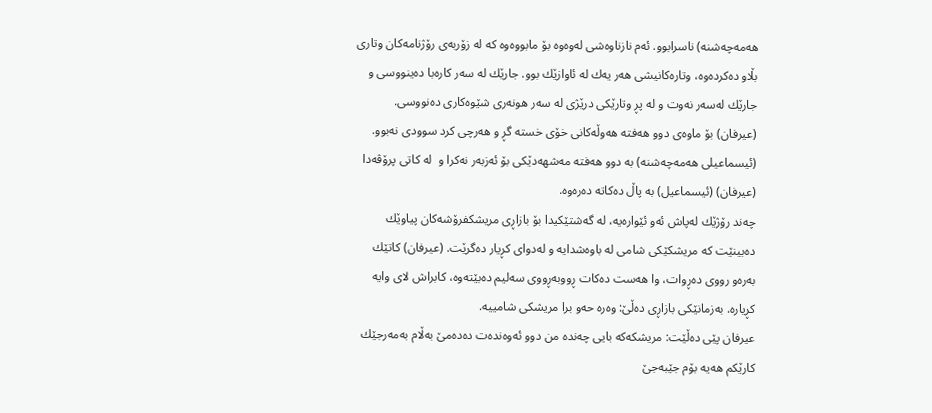هه‌مه‌چه‌شنه‌) ناسرابوو. ئه‌م نازناوه‌شی له‌وه‌وه‌ بۆ مابووه‌وه‌ كه‌ له‌ زۆربه‌ی رۆژنامه‌كان وتاری بڵاو ده‌كرده‌وه‌، وتاره‌كانیشی هه‌ر یه‌ك له‌ ئاوازێك بوو. جارێك له‌ سه‌ر كاره‌با ده‌ینووسی و جارێك له‌سه‌ر نه‌وت و له‌ پڕ وتارێكی درێژی له‌ سه‌ر هونه‌ری شێوه‌كاری ده‌نووسی. (عیرفان) بۆ ماوه‌ی دوو هه‌فته‌ هه‌وڵه‌كانی خۆی خسته‌ گڕ و هه‌رچی كرد سوودی نه‌بوو. (ئیسماعیلی هه‌مه‌چه‌شنه‌) به‌ دوو هه‌فته‌ مه‌شهه‌دێكی بۆ ئه‌زبه‌ر نه‌كرا و  له‌ كاتی پرۆڤه‌دا (عیرفان) (ئیسماعیل) به‌ پاڵ ده‌كاته‌ ده‌ره‌وه‌.
چه‌ند رۆژێك له‌پاش ئه‌و ئێواره‌یه‌، له‌ گه‌شتێكیدا بۆ بازاڕی مریشكفرۆشه‌كان پیاوێك ده‌بینێت كه‌ مریشكێكی شامی له‌ باوه‌شدایه‌ و له‌دوای كڕیار ده‌گرێت. (عیرفان) كاتێك به‌ره‌و رووی ده‌ڕوات، وا هه‌ست ده‌كات ڕووبه‌ڕووی سه‌لیم ده‌بێته‌وه‌، كابراش لای وایه‌ كڕیاره‌. به‌زمانێكی بازاڕی ده‌ڵێ‌: وه‌ره‌ حه‌و برا مریشكی شامییه‌.
عیرفان پێی ده‌ڵێت: مریشكه‌كه‌ بایی چه‌نده‌ من دوو ئه‌وه‌نده‌ت ده‌ده‌مێ‌ به‌ڵام به‌مه‌رجێك كارێكم هه‌یه‌ بۆم جێبه‌جێ‌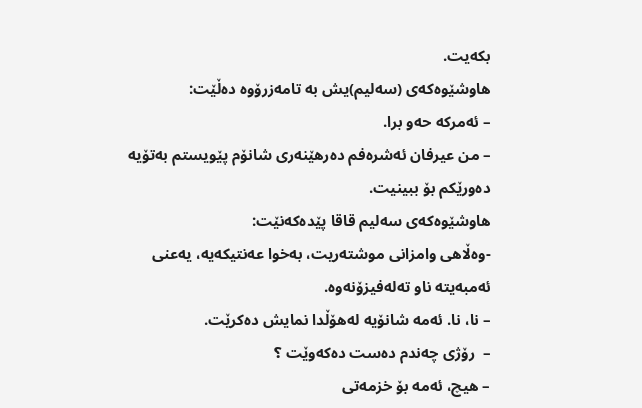بكه‌یت.
هاوشێوه‌كه‌ی (سه‌لیم)یش به‌ تامه‌زرۆوه‌ ده‌ڵێت:
– ئه‌مركه‌ حه‌و برا.
– من عیرفان ئه‌شره‌فم ده‌رهێنه‌ری شانۆم پێویستم به‌تۆیه‌ ده‌ورێكم بۆ ببینیت.
هاوشێوه‌كه‌ی سه‌لیم قاقا پێده‌كه‌نێت:
-وه‌ڵاهی وامزانی موشته‌ریت، به‌خوا عه‌نتیكه‌یه‌، یه‌عنی ئه‌مبه‌یته‌ ناو ته‌له‌فیزۆنه‌وه‌.
– نا، نا. ئه‌مه‌ شانۆیه‌ له‌هۆڵدا نمایش ده‌كرێت.
–  رۆژی چه‌ندم ده‌ست ده‌كه‌وێت ؟
– هیچ، ئه‌مه‌ بۆ خزمه‌تی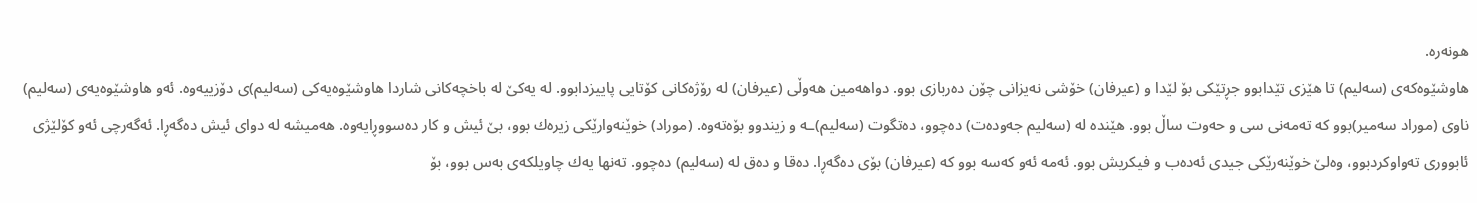هونه‌ره‌.
هاوشێوه‌كه‌ی (سه‌لیم) تا هێزی تێدابوو جڕتێكی بۆ لێدا و (عیرفان) خۆشی نه‌یزانی چۆن ده‌ربازی بوو. دواهه‌مین هه‌وڵی (عیرفان) له‌ رۆژه‌كانی كۆتایی پاییزدابوو. له‌ یه‌كێ‌ له‌ باخچه‌كانی شاردا هاوشێوه‌یه‌كی (سه‌لیم)ی دۆزییه‌وه‌. ئه‌و هاوشێوه‌یه‌ی (سه‌لیم) ناوی (موراد سه‌میر)بوو كه‌ ته‌مه‌نی سی و حه‌وت ساڵ بوو. هێنده‌ له‌ (سه‌لیم جه‌وده‌ت) ده‌چوو، ده‌تگوت (سه‌لیم)ـه‌ و زیندوو بۆه‌ته‌وه‌. (موراد) خوێنه‌وارێكی زیره‌ك بوو، بێ‌ ئیش و كار ده‌سووڕایه‌وه‌. هه‌میشه‌ له‌ دوای ئیش ده‌گه‌ڕا. ئه‌گه‌رچی ئه‌و كۆلێژی ئابووری ته‌واوكردبوو، وه‌لێ‌ خوێنه‌رێكی جیدی ئه‌ده‌ب و فیكریش بوو. ئه‌مه‌ ئه‌و كه‌سه‌ بوو كه‌ (عیرفان) بۆی ده‌گه‌ڕا. ده‌قا و ده‌ق له‌ (سه‌لیم) ده‌چوو. ته‌نها یه‌ك چاویلكه‌ی به‌س بوو، بۆ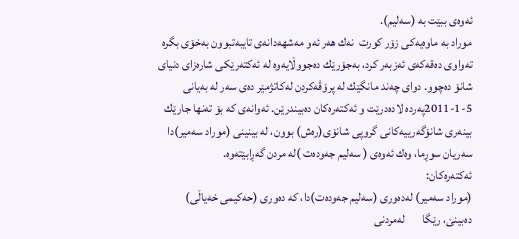ئه‌وه‌ی ببێت به‌ (سه‌لیم).
موراد به‌ ماوه‌یه‌كی زۆر كورت  نه‌ك هه‌ر ئه‌و مه‌شهه‌دانه‌ی تایبه‌تبوون به‌خۆی بگره‌ ته‌واوی ده‌قه‌كه‌ی ئه‌زبه‌ر كرد، به‌جۆرێك ده‌جووڵایه‌وه‌ له‌ ئه‌كته‌رێكی شاره‌زای دنیای شانۆ ده‌چوو. دوای چه‌ند مانگێك له‌ پرۆڤه‌كردن له‌كاتژمێر ده‌ی سه‌ر له‌ به‌یانی 5-1-2011په‌رده‌ لاده‌درێت و ئه‌كته‌ره‌كان ده‌بیندرێن. ئه‌وانه‌ی كه‌ بۆ ته‌نها جارێك بینه‌ری شانۆگه‌رییه‌كانی گروپی شانۆی(ره‌ش) بوون، له‌ بینینی (موراد سه‌میر)دا سه‌ریان سوڕما، وه‌ك ئه‌وه‌ی ( سه‌لیم جه‌وده‌ت )له‌ مردن گه‌ڕابێته‌وه‌.
ئه‌كته‌ره‌كان:
(موراد سه‌میر) له‌ده‌وری (سه‌لیم جه‌وده‌ت)دا، كه‌ ده‌وری (حه‌كیمی خه‌یاڵی)  ده‌بینێ‌، رێگا       له‌مردنی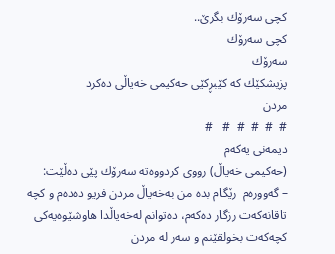كچی سه‌رۆك بگرێ‌..
كچی سه‌رۆك
سه‌رۆك
پزیشكێك كه‌ كێبڕكێی حه‌كیمی خه‌یاڵی ده‌كرد
مردن
#  #  #  #  #   #
دیمه‌نی یه‌كه‌م
(حه‌كیمی خه‌یاڵ) رووی كردووه‌ته‌ سه‌رۆك پێی ده‌ڵێت:
– گه‌ووره‌م  رێگام بده‌ من به‌خه‌یاڵ مردن فریو ده‌ده‌م و كچه‌ تاقانه‌كه‌ت رزگار ده‌كه‌م، ده‌توانم له‌خه‌یاڵدا هاوشێوه‌یه‌كی كچه‌كه‌ت بخولقێنم و سه‌ر له‌ مردن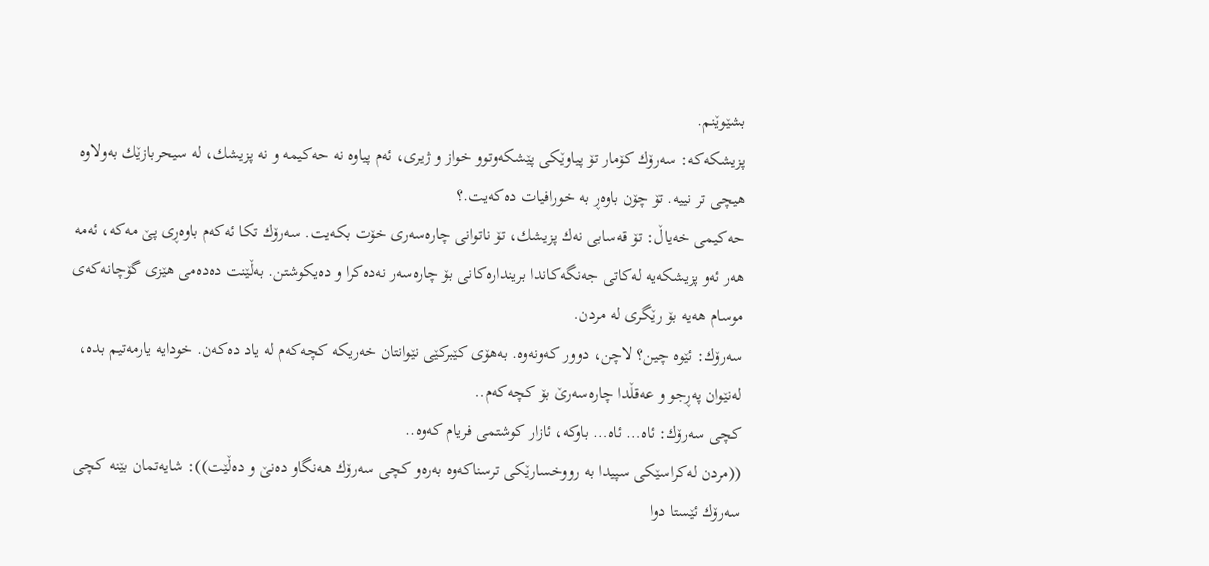بشێوێنم.
پزیشكه‌كه‌: سه‌رۆك كۆمار تۆ پیاوێكی پێشكه‌وتوو خواز و ژیری، ئه‌م پیاوه‌ نه‌ حه‌كیمه‌ و نه‌ پزیشك، له‌ سیحربازێك به‌ولاوه‌ هیچی تر نییه‌. تۆ چۆن باوه‌ڕ به‌ خورافیات ده‌كه‌یت.؟
حه‌كیمی خه‌یاڵ: تۆ قه‌سابی نه‌ك پزیشك، تۆ ناتوانی چاره‌سه‌ری خۆت بكه‌یت. سه‌رۆك تكا ئه‌كه‌م باوه‌ڕی پێ مه‌كه‌، ئه‌مه‌ هه‌ر ئه‌و پزیشكه‌یه‌ له‌كاتی جه‌نگه‌كاندا برینداره‌كانی بۆ چاره‌سه‌ر نه‌ده‌كرا و ده‌یكوشتن. به‌ڵێنت ده‌ده‌می هێزی گۆچانه‌كه‌ی موسام هه‌یه‌ بۆ رێگری له‌ مردن.
سه‌رۆك: ئێوه‌ چین؟ لاچن، دوور كه‌ونه‌وه‌. به‌هۆی كێبركێی نێوانتان خه‌ریكه‌ كچه‌كه‌م له‌ یاد ده‌كه‌ن. خودایه‌ یارمه‌تیم بده‌، له‌نێوان په‌ڕجو و عه‌قڵدا چاره‌سه‌رێ‌ بۆ كچه‌كه‌م..
كچی سه‌رۆك: ئاه… ئاه… باوكه‌، ئازار كوشتمی فریام كه‌وه‌..
((مردن له‌كراسێكی سپیدا به‌ رووخسارێكی ترسناكه‌وه‌ به‌ره‌و كچی سه‌رۆك هه‌نگاو ده‌نێ‌ و ده‌ڵێت)): شایه‌تمان بێنه‌ كچی سه‌رۆك ئێستا دوا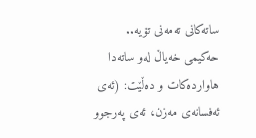ساته‌كانی ته‌مه‌نی تۆیه‌..
حه‌كیمی خه‌یاڵ له‌و ساته‌دا هاوارده‌كات و ده‌ڵێت: (ئه‌ی ئه‌فسانه‌ی مه‌زن، ئه‌ی په‌رجوو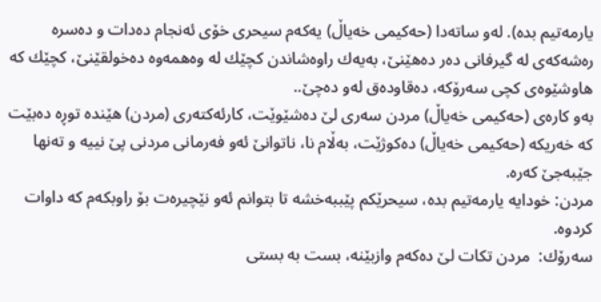یارمه‌تیم بده‌). له‌و ساته‌دا (حه‌كیمی خه‌یاڵ) یه‌كه‌م سیحری خۆی ئه‌نجام ده‌دات و ده‌سره‌ ره‌شه‌كه‌ی له‌ گیرفانی ده‌ر ده‌هێنێ‌، به‌یه‌ك راوه‌شاندن كچێك له‌ وه‌همه‌وه‌ ده‌خولقێنێ‌، كچێك كه‌ هاوشێوه‌ی كچی سه‌رۆكه‌، ده‌قاوده‌ق له‌و ده‌چێ‌..
به‌و كاره‌ی (حه‌كیمی خه‌یاڵ) مردن سه‌ری لێ‌ ده‌شێوێت، كارئه‌كته‌ری (مردن) هێنده‌ توڕه‌ ده‌بێت كه‌ خه‌ریكه‌ (حه‌كیمی خه‌یاڵ) ده‌كوژێت، به‌ڵام نا، ناتوانێ‌ ئه‌و فه‌رمانی مردنی پێ نییه‌ و ته‌نها جێبه‌جێ‌ كه‌ره‌.
مردن: خودایه‌ یارمه‌تیم بده‌، سیحرێكم پێببه‌خشه‌ تا بتوانم ئه‌و نێچیره‌ت بۆ راوبكه‌م كه‌ داوات كردوه‌.
سه‌رۆك:  مردن تكات لێ‌ ده‌كه‌م وازبێنه‌، بست به‌ بستی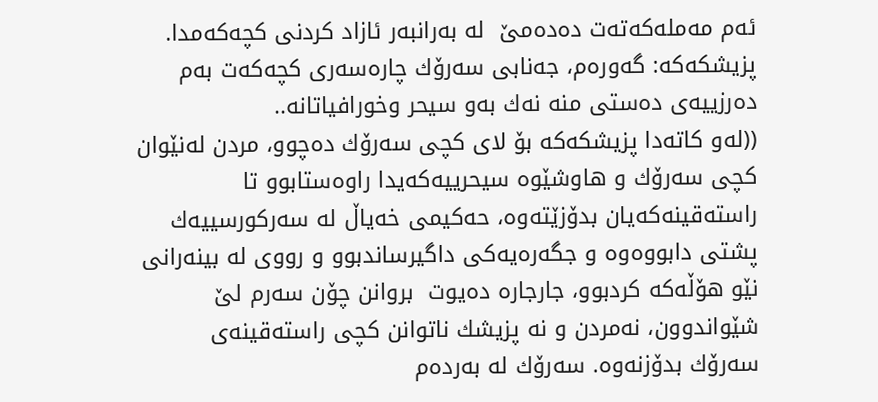ئه‌م مه‌مله‌كه‌ته‌ت ده‌ده‌مێ‌  له‌ به‌رانبه‌ر ئازاد كردنی كچه‌كه‌مدا.
پزیشكه‌كه‌: گه‌وره‌م، جه‌نابی سه‌رۆك چاره‌سه‌ری كچه‌كه‌ت به‌م ده‌رزییه‌ی ده‌ستی منه‌ نه‌ك به‌و سیحر وخورافیاتانه‌..
((له‌و كاته‌دا پزیشكه‌كه‌ بۆ لای كچی سه‌رۆك ده‌چوو، مردن له‌نێوان كچی سه‌رۆك و هاوشێوه‌ سیحرییه‌كه‌یدا راوه‌ستابوو تا راسته‌قینه‌كه‌یان بدۆزێته‌وه‌، حه‌كیمی خه‌یاڵ له‌ سه‌ركورسییه‌ك پشتی دابووه‌وه‌ و جگه‌ره‌یه‌كی داگیرساندبوو و رووی له‌ بینه‌رانی نێو هۆڵه‌كه‌ كردبوو، جارجاره‌ ده‌یوت  بروانن چۆن سه‌رم لێ‌ شێواندوون، نه‌مردن و نه‌ پزیشك ناتوانن كچی راسته‌قینه‌ی سه‌رۆك بدۆزنه‌وه‌. سه‌رۆك له‌ به‌رده‌م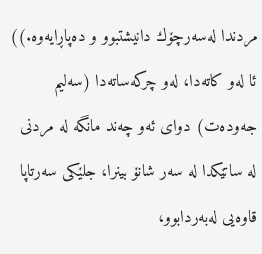مردندا له‌سه‌رچۆك دانیشتبوو و ده‌پاڕایه‌وه‌.))
ئا له‌و كاته‌دا، له‌و چركه‌ساته‌دا (سه‌لیم جه‌وده‌ت) دوای ئه‌و چه‌ند مانگه‌ له‌ مردنی له‌ ساتێكدا له‌ سه‌ر شانۆ بینرا، جلێكی سه‌رتاپا قاوه‌یی له‌به‌ردابوو،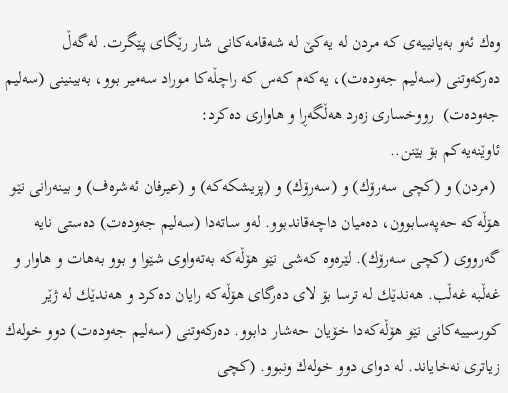وه‌ك ئه‌و به‌یانییه‌ی كه‌ مردن له‌ یه‌كێ‌ له‌ شه‌قامه‌كانی شار رێگای پێگرت. له‌گه‌ڵ ده‌ركه‌وتنی (سه‌لیم جه‌وده‌ت)، یه‌كه‌م كه‌س كه‌ راچڵه‌كا موراد سه‌میر بوو، به‌بینینی (سه‌لیم جه‌وده‌ت)  رووخساری زه‌رد هه‌ڵگه‌ڕا و هاواری ده‌كرد:
ئاوێنه‌یه‌كم بۆ بێنن..
 (مردن) و (كچی سه‌رۆك) و (سه‌رۆك) و (پزیشكه‌كه‌) و (عیرفان ئه‌شره‌ف) و بینه‌رانی نێو هۆڵه‌كه‌ حه‌په‌سابوون، ده‌میان داچه‌قاندبوو. له‌و ساته‌دا (سه‌لیم جه‌وده‌ت) ده‌ستی نایه‌ گه‌رووی (كچی سه‌رۆك). لێره‌وه‌ كه‌شی نێو هۆڵه‌كه‌ به‌ته‌واوی شێوا و بوو به‌هات و هاوار و غه‌ڵبه‌ غه‌ڵب. هه‌ندێك له‌ ترسا بۆ لای ده‌رگای هۆڵه‌كه‌ رایان ده‌كرد و هه‌ندێك له‌ ژێر كورسییه‌كانی نێو هۆڵه‌كه‌دا خۆیان حه‌شار دابوو. ده‌ركه‌وتنی (سه‌لیم جه‌وده‌ت) دوو خوله‌ك زیاتری نه‌خایاند. له‌ دوای دوو خوله‌ك ونبوو. (كچی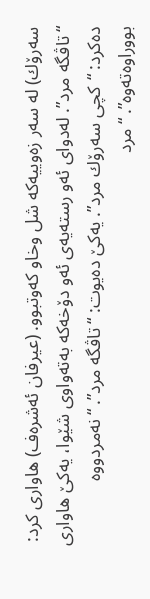سه‌رۆك) له‌ سه‌ر زه‌وییه‌كه‌ شل وخاو كه‌وتبوو. (عیرفان ئه‌شره‌ف) هاواری كرد: “تاڤگه‌ مرد”. له‌دوای ئه‌و رسته‌یه‌ی ئه‌و دۆخه‌كه‌ به‌ته‌واوی شێوا، یه‌كێ‌ هاواری ده‌كرد: “كچی سه‌رۆك مرد”. یه‌كێ‌ ده‌یوت: “تاڤگه‌ مرد”. “نه‌مردووه‌ بووراوه‌ته‌وه‌”. “مرد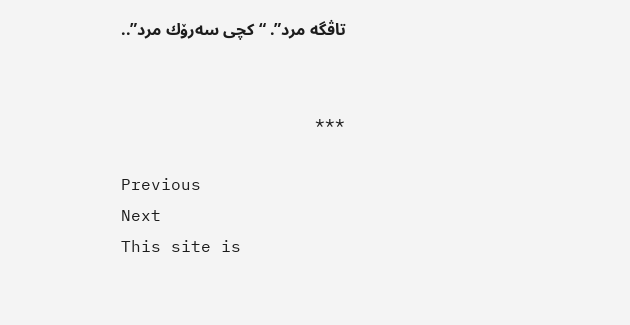تاڤگه‌ مرد”. “كچی سه‌رۆك مرد”..


***

Previous
Next
This site is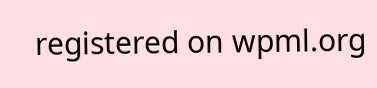registered on wpml.org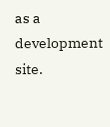as a development site.